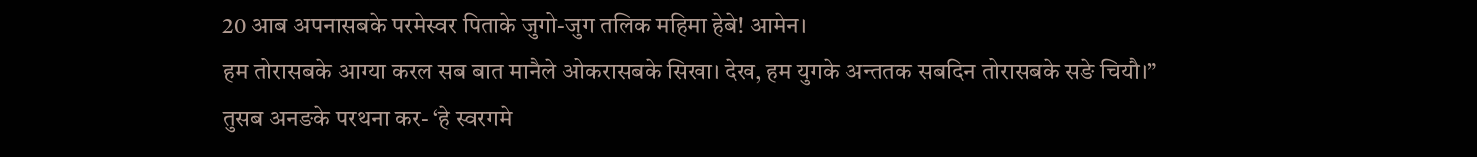20 आब अपनासबके परमेस्वर पिताके जुगो-जुग तलिक महिमा हेबे! आमेन।
हम तोरासबके आग्या करल सब बात मानैले ओकरासबके सिखा। देख, हम युगके अन्ततक सबदिन तोरासबके सङे चियौ।”
तुसब अनङके परथना कर- ‘हे स्वरगमे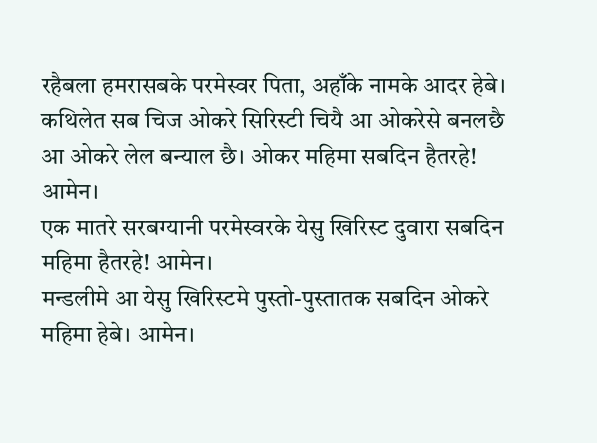रहैबला हमरासबके परमेस्वर पिता, अहाँके नामके आदर हेबे।
कथिलेत सब चिज ओकरे सिरिस्टी चियै आ ओकरेसे बनलछै आ ओकरे लेल बन्याल छै। ओकर महिमा सबदिन हैतरहे! आमेन।
एक मातरे सरबग्यानी परमेस्वरके येसु खिरिस्ट दुवारा सबदिन महिमा हैतरहे! आमेन।
मन्डलीमे आ येसु खिरिस्टमे पुस्तो-पुस्तातक सबदिन ओकरे महिमा हेबे। आमेन।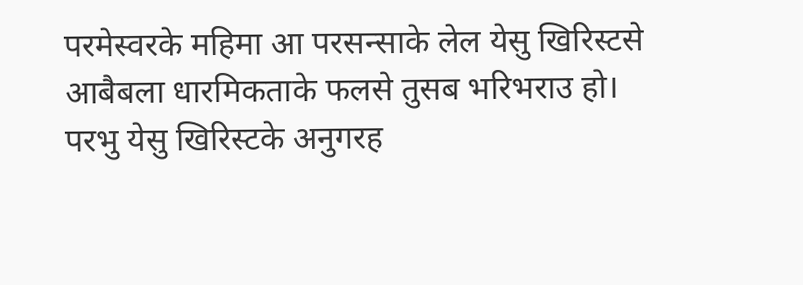परमेस्वरके महिमा आ परसन्साके लेल येसु खिरिस्टसे आबैबला धारमिकताके फलसे तुसब भरिभराउ हो।
परभु येसु खिरिस्टके अनुगरह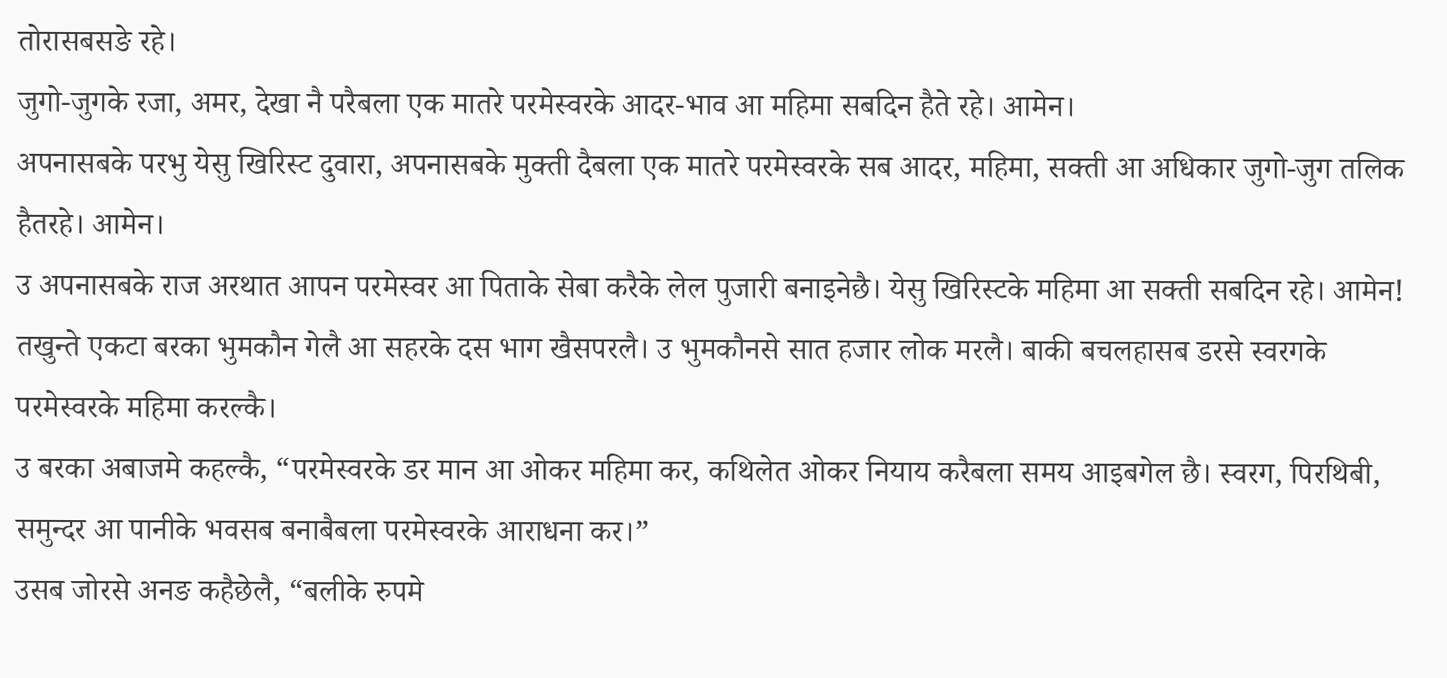तोरासबसङे रहे।
जुगो-जुगके रजा, अमर, देखा नै परैबला एक मातरे परमेस्वरके आदर-भाव आ महिमा सबदिन हैते रहे। आमेन।
अपनासबके परभु येसु खिरिस्ट दुवारा, अपनासबके मुक्ती दैबला एक मातरे परमेस्वरके सब आदर, महिमा, सक्ती आ अधिकार जुगो-जुग तलिक हैतरहे। आमेन।
उ अपनासबके राज अरथात आपन परमेस्वर आ पिताके सेबा करैके लेल पुजारी बनाइनेछै। येसु खिरिस्टके महिमा आ सक्ती सबदिन रहे। आमेन!
तखुन्ते एकटा बरका भुमकौन गेलै आ सहरके दस भाग खैसपरलै। उ भुमकौनसे सात हजार लोक मरलै। बाकी बचलहासब डरसे स्वरगके परमेस्वरके महिमा करल्कै।
उ बरका अबाजमे कहल्कै, “परमेस्वरके डर मान आ ओकर महिमा कर, कथिलेत ओकर नियाय करैबला समय आइबगेल छै। स्वरग, पिरथिबी, समुन्दर आ पानीके भवसब बनाबैबला परमेस्वरके आराधना कर।”
उसब जोरसे अनङ कहैछेलै, “बलीके रुपमे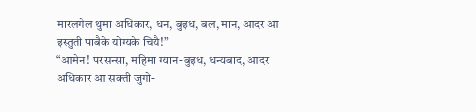मारलगेल थुमा अधिकार, धन, बुइध, बल, मान, आदर आ इस्तुती पाबैके योग्यके चियै!”
“आमेन! परसन्सा, महिमा ग्यान-बुइध, धन्यबाद, आदर अधिकार आ सक्ती जुगो-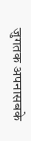जुगतक अपनासबके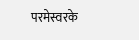परमेस्वरके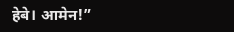हेबे। आमेन!”